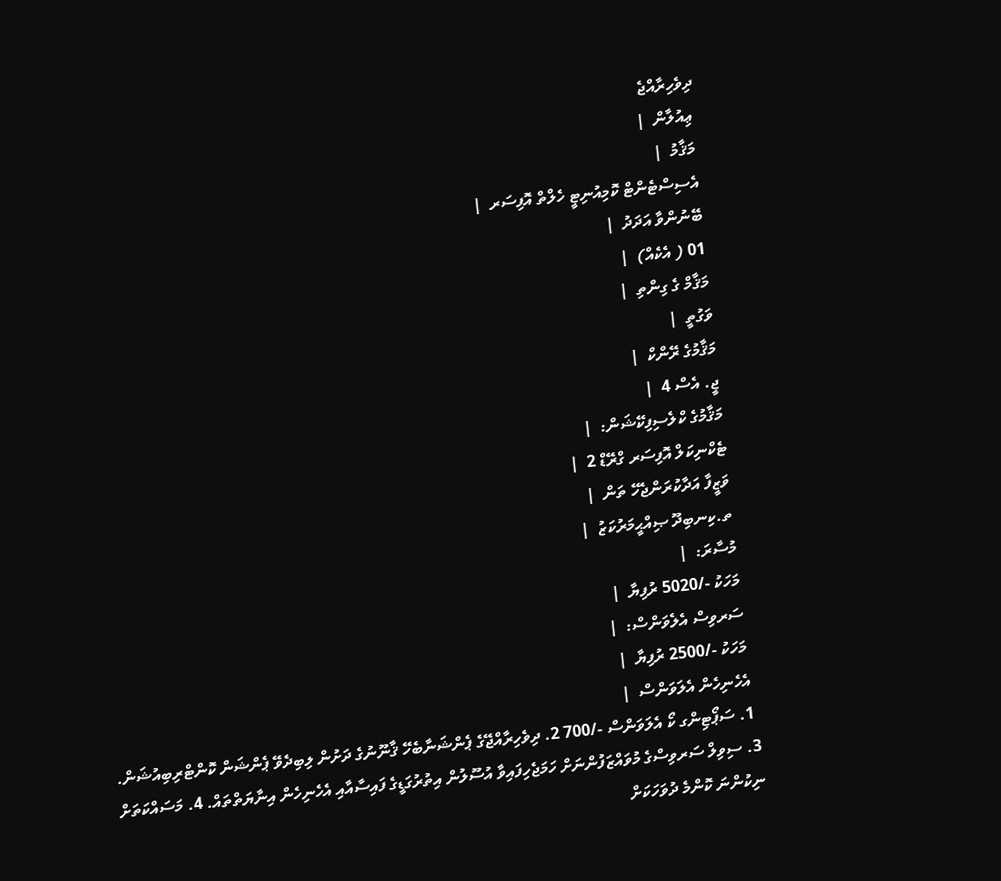ދިވެހިރާއްޖެ
 ޢިއުލާން  |
 މަޤާމު  |
 އެސިސްޓެންޓް ކޮމިއުނިޓީ ހެލްތް އޮފިސަރ  |
 ބޭނުންވާ އަދަދު  |
 01 ( އެކެއް)  |
 މަޤާމް ގެ ގިންތި  |
 ވަގުތީ  |
 މަޤާމުގެ ރޭންކް  |
 ޖީ. އެސް 4  |
 މަޤާމުގެ ކްލެސިފިކޭޝަން:  |
 ޓެކްނިކަލް އޮފިސަރ ގްރޭޑް 2  |
 ވަޒީފާ އަދާކުރަންޖެހޭ ތަން  |
 ތ.ކިނބިދޫ ޞިއްޙީމަރުކަޒު  |
 މުސާރަ:  |
 މަހަކު -/5020 ރުފިޔާ  |
 ސަރވިސް އެލެވަންސް:  |
 މަހަކު -/2500 ރުފިޔާ  |
 އެހެނިހެން އެލަވަންސް  |
 1. ސަޕޯޓިންގ ކޯ އެލަވަންސް -/700 2. ދިވެހިރާއްޖޭގެ ޕެންޝަނާބެހޭ ޤާނޫނުގެ ދަށުން ލިބިދެވޭ ޕެންޝަން ކޮންޓްރިބިއުޝަން. 3. ސިވިލް ސަރވިސްގެ މުވައްޒަފުންނަށް ހަމަޖެހިފައިވާ އުސޫލުން އިތުރުގަޑީގެ ފައިސާއާއި އެހެނިހެން އިނާޔަތްތައް. 4. މަސައްކަތަށް ނިކުންނަ ކޮންމެ ދުވަހަކަށް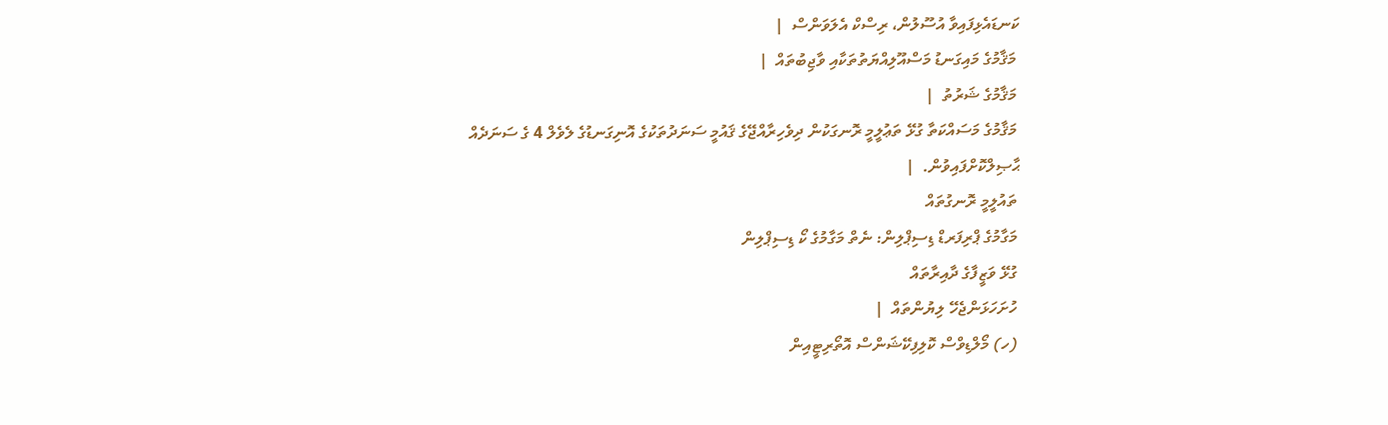ކަނޑައެޅިފައިވާ އުސޫލުން، ރިސްކް އެލަވަންސް  |
 މަޤާމުގެ މައިގަނޑު މަސްއޫލިއްޔަތުތަކާއި ވާޖިބުތައް  |
 މަޤާމުގެ ޝަރުތު  |
 މަޤާމުގެ މަސައްކަތާ ގުޅޭ ތަޢުލީމީ ރޮނގަކުން ދިވެހިރާއްޖޭގެ ޤައުމީ ސަނަދުތަކުގެ އޮނިގަނޑުގެ ލެވެލް 4 ގެ ސަނަދެއް ޙާޞިލްކޮށްފައިވުން.  |
 ތައުލީމީ ރޮނގުތައް
 މަގާމުގެ ޕްރިފަރޑް ޑިސިޕްލިން: ނެތް މަގާމުގެ ކޯ ޑިސިޕްލިން
 ގުޅޭ ވަޒީފާގެ ދާއިރާތައް
 ހުށަހަޅަންޖެހޭ ލިޔުންތައް  |
 (ހ) މޯލްޑިވްސް ކޮލިފިކޭޝަންސް އޮތޯރިޓީއިން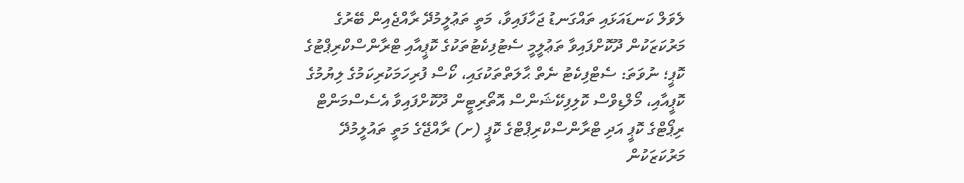ލެވަލް ކަނޑައަޅައި ތައްގަނޑު ޖަހާފައިވާ، މަތީ ތަޢުލީމުދޭ ރާއްޖެއިން ބޭރުގެ މަރުކަޒަކުން ދޫކޮށްފައިވާ ތަޢުލީމީ ސެޓުފިކެޓުތަކުގެ ކޮޕީއާއި ޓްރާންސްކްރިޕްޓުގެ ކޮޕީ؛ ނުވަތަ: ސެޓްފިކެޓު ނެތް ޙާލަތްތަކުގައި، ކޯސް ފުރިހަމަކުރިކަމުގެ ލިޔުމުގެ ކޮޕީއާއި، މޯލްޑިވްސް ކޮލިފިކޭޝަންސް އޮތޯރިޓީން ދޫކޮށްފައިވާ އެސެސްމަންޓް ރިޕޯޓްގެ ކޮޕީ އަދި ޓްރާންސްކްރިޕްޓްގެ ކޮޕީ (ށ) ރާއްޖޭގެ މަތީ ތައުލީމުދޭ މަރުކަޒަކުން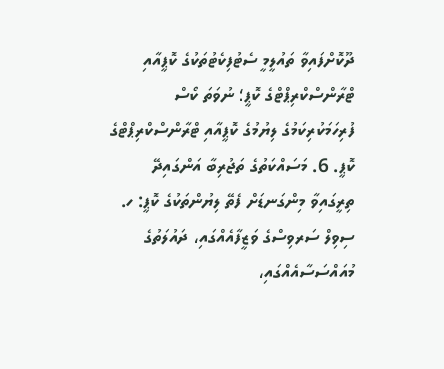ދޫކޮށްފައިވާ ތައުލީމީ ސެޓުފިކެޓުތަކުގެ ކޮޕީއާއި ޓްރާންސްކްރިޕްޓްގެ ކޮޕީ؛ ނުވަތަ ކޯސް ފުރިހަމަކުރިކަމުގެ ލިޔުމުގެ ކޮޕީއާއި ޓްރާންސްކްރިޕްޓްގެ ކޮޕީ. 6. މަސައްކަތުގެ ތަޖުރިބާ އަންގައިދޭ ތިރީގައިވާ މިންގަނޑަށް ފެތޭ ލިޔުންތަކުގެ ކޮޕީ: ހ. ސިވިލް ސަރވިސްގެ ވަޒީފާއެއްގައި، ދައުލަތުގެ މުއައްސަސާއެއްގައި،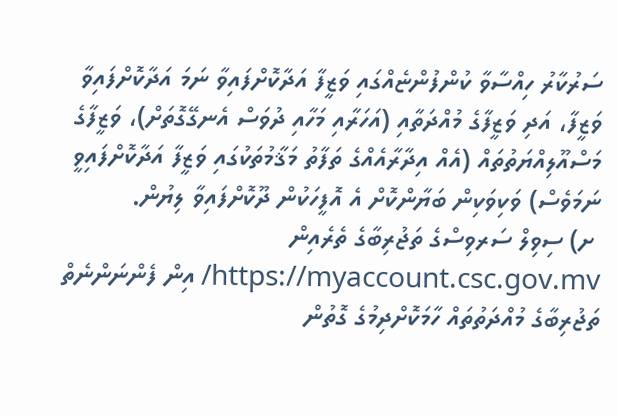ސަރުކާރު ހިއްސާވާ ކުންފުންޏެއްގައި ވަޒީފާ އަދާކޮށްފައިވާ ނަމަ އަދާކޮށްފައިވާ ވަޒީފާ، އަދި ވަޒީފާގެ މުއްދަތާއި (އަހަރާއި މަހާއި ދުވަސް އެނގޭގޮތަށް)، ވަޒީފާގެ މަސްއޫލިއްޔަތުތައް (އެއް އިދާރާއެއްގެ ތަފާތު މަޤާމުތަކުގައި ވަޒީފާ އަދާކޮށްފައިވީ ނަމަވެސް) ވަކިވަކިން ބަޔާންކޮށް އެ އޮފީހަކުން ދޫކޮށްފައިވާ ލިޔުން.
 ށ) ސިވިލް ސަރވިސްގެ ތަޖުރިބާގެ ތެރެއިން https://myaccount.csc.gov.mv/ އިން ފެންނަންނެތް ތަޖުރިބާގެ މުއްދަތުތައް ހާމަކޮށްދިމުގެ ގޮތުން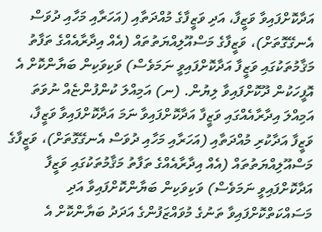އަދާކޮށްފައިވާ ވަޒީފާ، އަދި ވަޒީފާގެ މުއްދަތާއި (އަހަރާއި މަހާއި ދުވަސް އެނގޭގޮތަށް)، ވަޒީފާގެ މަސްއޫލިއްޔަތުތައް (އެއް އިދާރާއެއްގެ ތަފާތު މަޤާމުތަކުގައި ވަޒީފާ އަދާކޮށްފައިވީ ނަމަވެސް) ވަކިވަކިން ބަޔާންކޮށް އެ އޮފީހަކުން ދޫކޮށްފައިވާ ލިޔުން. (ނ) އަމިއްލަ ކުންފުންޏެއް ނުވަތަ އަމިއްލަ އިދާރާއެއްގައި ވަޒީފާ އަދާކޮށްފައިވާ ނަމަ އަދާކޮށްފައިވާ ވަޒީފާ، ވަޒީފާ އަދާކުރި މުއްދަތާއި (އަހަރާއި މަހާއި ދުވަސް އެނގޭގޮތަށް)، ވަޒީފާގެ މަސްއޫލިއްޔަތުތައް (އެއް އިދާރާއެއްގެ ތަފާތު މަޤާމުތަކުގައި ވަޒީފާ އަދާކޮށްފައިވީ ނަމަވެސް) ވަކިވަކިން ބަޔާންކޮށްފައިވާ އަދި މަސައްކަތްކޮށްފައިވާ ތަނުގެ މުވައްޒަފުންގެ އަދަދު ބަޔާންކޮށް އެ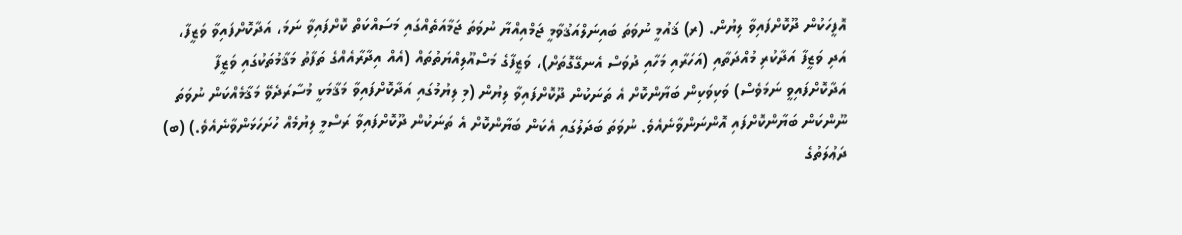އޮފީހަކުން ދޫކޮށްފައިވާ ލިޔުން. (ރ) ޤައުމީ ނުވަތަ ބައިނަލްއަޤުވާމީ ޖަމްއިއްޔާ ނުވަތަ ޖަމާއަތެއްގައި މަސައްކަތް ކޮށްފައިވާ ނަމަ، އަދާކޮށްފައިވާ ވަޒީފާ، އަދި ވަޒީފާ އަދާކުރި މުއްދަތާއި (އަހަރާއި މަހާއި ދުވަސް އެނގޭގޮތަށް)، ވަޒީފާގެ މަސްއޫލިއްޔަތުތައް (އެއް އިދާރާއެއްގެ ތަފާތު މަޤާމުތަކުގައި ވަޒީފާ އަދާކޮށްފައިވީ ނަމަވެސް) ވަކިވަކިން ބަޔާންކޮށް އެ ތަނަކުން ދޫކޮށްފައިވާ ލިޔުން (މި ލިޔުމުގައި އަދާކޮށްފައިވާ މަޤާމަކީ މުސާރަދެވޭ މަޤާމެއްކަން ނުވަތަ ނޫންކަން ބަޔާންކޮށްފައި އޮންނަންވާނެއެވެ. ނުވަތަ ބަދަލުގައި އެކަން ބަޔާންކޮށް އެ ތަނަކުން ދޫކޮށްފައިވާ ރަސްމީ ލިޔުމެއް ހުށަހަޅަންވާނެއެވެ.) (ބ) ދަޢުލަތުގެ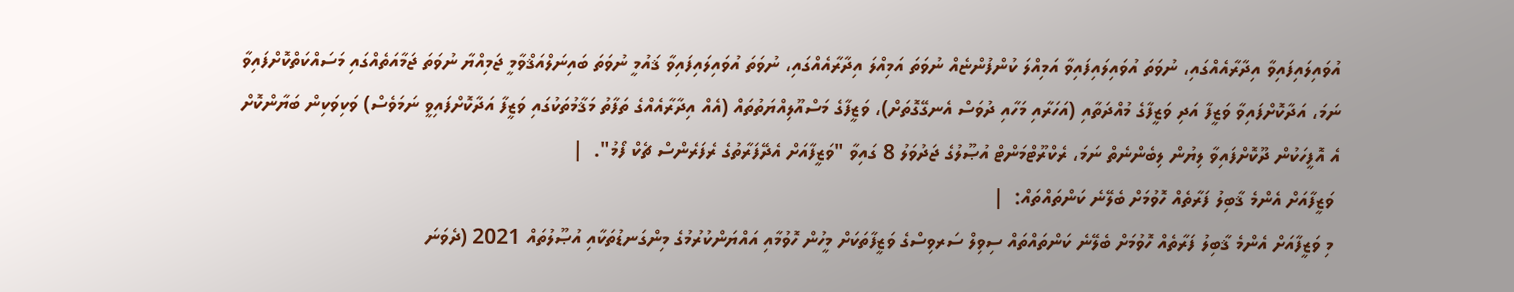އުވައިލައިފައިވާ އިދާރާއެއްގައި، ނުވަތަ އުވައިލައިފައިވާ އަމިއްލަ ކުންފުންޏެއް ނުވަތަ އަމިއްލަ އިދާރާއެއްގައި، ނުވަތަ އުވައިލައިފައިވާ ޤައުމީ ނުވަތަ ބައިނަލްއަޤްވާމީ ޖަމިއްޔާ ނުވަތަ ޖަމާއަތެއްގައި މަސައްކަތްކޮށްފައިވާ ނަމަ، އަދާކޮށްފައިވާ ވަޒީފާ އަދި ވަޒީފާގެ މުއްދަތާއި (އަހަރާއި މަހާއި ދުވަސް އެނގޭގޮތަށް)، ވަޒީފާގެ މަސްއޫލިއްޔަތުތައް (އެއް އިދާރާއެއްގެ ތަފާތު މަޤާމުތަކުގައި ވަޒީފާ އަދާކޮށްފައިވީ ނަމަވެސް) ވަކިވަކިން ބަޔާންކޮށް އެ އޮފީހަކުން ދޫކޮށްފައިވާ ލިޔުން ލިބެންނެތް ނަމަ، ރެކްރޫޓްމަންޓް އުޞޫލުގެ ޖަދުވަލު 8 ގައިވާ "ވަޒީފާއަށް އެދޭފަރާތުގެ ރެފަރެންސް ޗެކް ފޯމު".  |
 ވަޒީފާއަށް އެންމެ ޤާބިލު ފަރާތެއް ހޮވުމަށް ބެލޭނެ ކަންތައްތައް:  |
 މި ވަޒީފާއަށް އެންމެ ޤާބިލު ފަރާތެއް ހޮވުމަށް ބެލޭނެ ކަންތައްތައް ސިވިލް ސަރވިސްގެ ވަޒީފާތަކަށް މީހުން ހޮވުމާއި އައްޔަންކުރުމުގެ މިންގަނޑުތަކާއި އުޞޫލުތައް 2021 (ދެވަނަ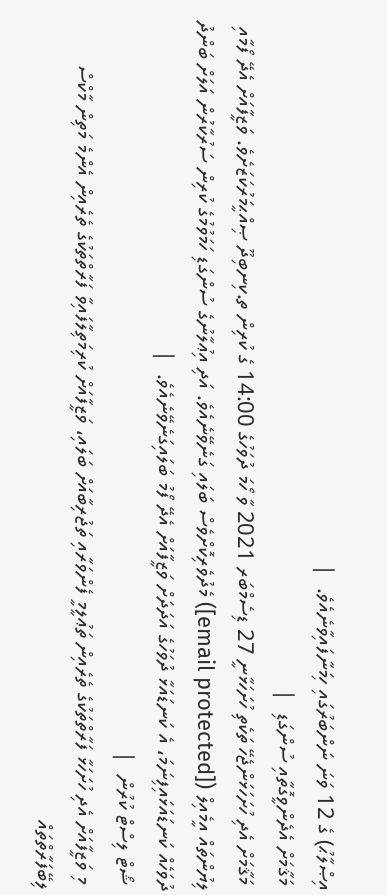އިޞްލާޙު) ގެ 12 ވަނަ ނަންބަރުގައި ހިމަނާފައިވާނެއެވެ.  |
 މަޤާމަށް އެދެންވީގޮތާއި ސުންގަޑި  |
 މަޤާމަށް އެދި ހުށަހަޅަންޖެހޭ ތަކެތި ހުށަހަޅާނީ 27 ޑިސެމްބަރ 2021 ވާ ހޯމަ ދުވަހުގެ 14:00 ގެ ކުރިން ތ.ކިނބިދޫ ޞިއްޙީމަރުކަޒަށެވެ. ވަޒީފާއަށް އެދޭ ފޯމާއި ލިޔުންތައް އީމެއިލް ([email protected]) މެދުވެރިކޮށްވެސް ބަލައި ގަނެވޭނެއެވެ. އަދި އިޢުލާނުގެ ސުންގަޑި ހަމަވުމުގެ ކުރިން ސަރުކާރުން އަލަށް ބަންދު ދުވަހެއް ކަނޑައަޅައިފިނަމަ، އެ ކަނޑައަޅާ ދުވަހުގެ އަދަދަށް ވަޒީފާއަށް އެދޭ ފޯމު ބަލައިގަނެވޭނެއެވެ.  |
 ޝޯޓް ލިސްޓް ކުރުން  |
 މި ވަޒީފާއަށް އެދި ހުށަހަޅާ ފަރާތްތަކުގެ ތެރެއިން ތަޢުލީމީ ފެންވަރާއި ތަޖުރިބާއަށް ބަލައި، ވަޒީފާއަށް ކުރިމަތިލާފައިވާ ފަރާތްތަކުގެ ތެރެއިން އެންމެ މަތިން މާކްސް ލިބޭފަރާތްތައް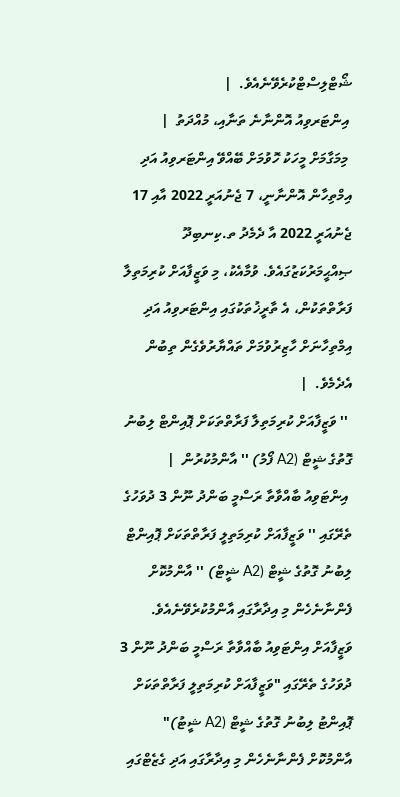ޝޯޓްލިސްޓްކުރެވޭނެއެވެ.  |
 އިންޓަރވިއު އޮންނާނެ ތަނާއި، މުއްދަތު  |
 މިމަގާމަށް މީހަކު ހޮވުމަށް ބޭއްވޭ އިންޓަރވިއު އަދި އިމްތިހާން އޮންނާނީ، 7 ޖެނުއަރީ 2022 އާއި 17 ޖެނުއަރީ 2022 އާ ދެމެދު ތ.ކިނބިދޫ ޞިއްޙީމަރުކަޒުގައެވެ. ވުމާއެކު، މި ވަޒީފާއަށް ކުރިމަތިލާ ފަރާތްތަކުން، އެ ތާރީޚުތަކުގައި އިންޓަރވިއު އަދި އިމްތިހާނަށް ހާޒިރުވުމަށް ތައްޔާރުވެގެން ތިބުން އެދެމެވެ.  |
 '' ވަޒީފާއަށް ކުރިމަތިލާ ފަރާތްތަކަށް ޕޮއިންޓް ލިބުނު ގޮތުގެ ޝީޓް (A2 ފޯމު) '' އާންމުކުރުން  |
 އިންޓަވިއު ބާއްވާތާ ރަސްމީ ބަންދު ނޫން 3 ދުވަހުގެ ތެރޭގައި '' ވަޒީފާއަށް ކުރިމަތިލީ ފަރާތްތަކަށް ޕޮއިންޓް ލިބުނު ގޮތުގެ ޝީޓް (A2 ޝީޓް) '' އާންމުކޮށް ފެންނާނެހެން މި އިދާރާގައި އާންމުކުރެވޭނެއެވެ. ވަޒީފާއަށް އިންޓަވިއު ބާއްވާތާ ރަސްމީ ބަންދު ނޫން 3 ދުވަހުގެ ތެރޭގައި "ވަޒީފާއަށް ކުރިމަތިލީ ފަރާތްތަކަށް ޕޮއިންޓު ލިބުނު ގޮތުގެ ޝީޓް (A2 ޝީޓު)" އާންމުކޮށް ފެންނާނެހެން މި އިދާރާގައި އަދި ގެޒެޓްގައި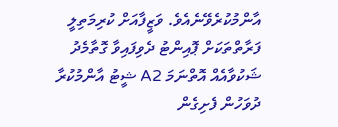އާންމުކުރެވޭނެއެވެ. ވަޒީފާއަށް ކުރިމަތިލީ ފަރާތްތަކަށް ޕޮއިންޓު ދެވިފައިވާ ގޮތާމެދު ޝަކުވާއެއް އޮތްނަމަ A2 ޝީޓު އާންމުކުރާ ދުވަހުން ފެށިގެން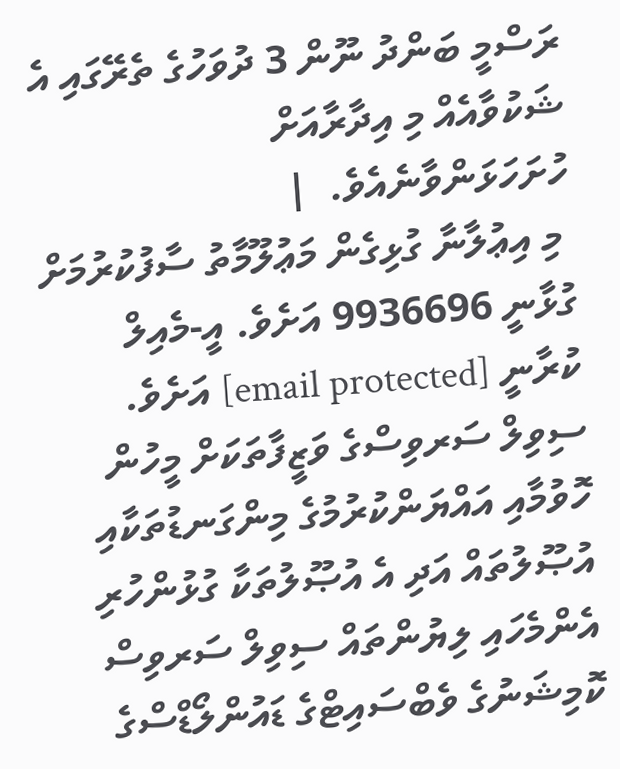ރަސްމީ ބަންދު ނޫން 3 ދުވަހުގެ ތެރޭގައި އެ ޝަކުވާއެއް މި އިދާރާއަށް ހުށަހަޅަންވާނެއެވެ.  |
 މި އިޢުލާނާ ގުޅިގެން މަޢުލޫމާތު ސާފުކުރުމަށް ގުޅާނީ 9936696 އަށެވެ. އީ-މެއިލް ކުރާނީ [email protected] އަށެވެ. ސިވިލް ސަރވިސްގެ ވަޒީފާތަކަށް މީހުން ހޮވުމާއި އައްޔަންކުރުމުގެ މިންގަނޑުތަކާއި އުޞޫލުތައް އަދި އެ އުޞޫލުތަކާ ގުޅުންހުރި އެންމެހައި ލިޔުންތައް ސިވިލް ސަރވިސް ކޮމިޝަނުގެ ވެބްސައިޓްގެ ޑައުންލޯޑްސްގެ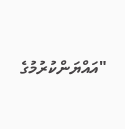"އައްޔަންކުރުމުގެ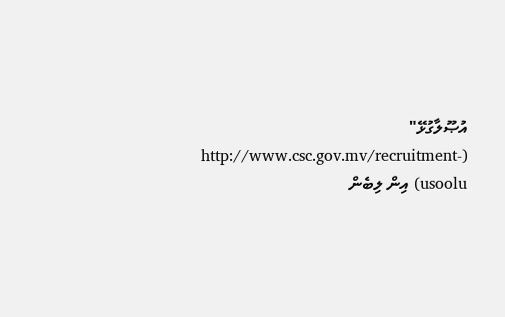އުޞޫލާގުޅޭ" (http://www.csc.gov.mv/recruitment-usoolu) އިން ލިބެން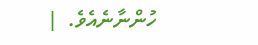ހުންނާނެއެވެ.  |